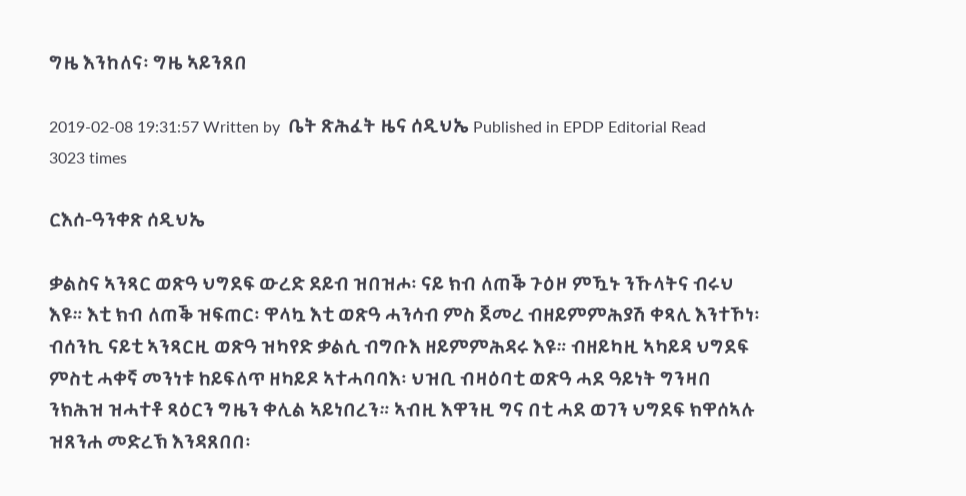ግዜ እንከለና፡ ግዜ ኣይንጸበ

2019-02-08 19:31:57 Written by  ቤት ጽሕፈት ዜና ሰዲህኤ Published in EPDP Editorial Read 3023 times

ርእሰ-ዓንቀጽ ሰዲህኤ

ቃልስና ኣንጻር ወጽዓ ህግደፍ ውረድ ደይብ ዝበዝሖ፡ ናይ ክብ ለጠቕ ጉዕዞ ምዃኑ ንኹላትና ብሩህ እዩ። እቲ ክብ ለጠቕ ዝፍጠር፡ ዋላኳ እቲ ወጽዓ ሓንሳብ ምስ ጀመረ ብዘይምምሕያሽ ቀጻሊ እንተኾነ፡ ብሰንኪ ናይቲ ኣንጻርዚ ወጽዓ ዝካየድ ቃልሲ ብግቡእ ዘይምምሕዳሩ እዩ። ብዘይካዚ ኣካይዳ ህግደፍ ምስቲ ሓቀኛ መንነቱ ከይፍለጥ ዘካይዶ ኣተሓባባእ፡ ህዝቢ ብዛዕባቲ ወጽዓ ሓደ ዓይነት ግንዛበ ንክሕዝ ዝሓተቶ ጻዕርን ግዜን ቀሊል ኣይነበረን። ኣብዚ እዋንዚ ግና በቲ ሓደ ወገን ህግደፍ ክዋሰኣሉ ዝጸንሐ መድረኽ እንዳጸበበ፡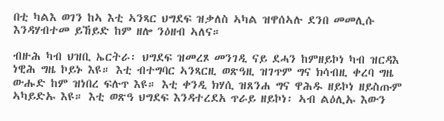በቲ ካልእ ወገን ከኣ እቲ ኣንጻር ህግደፍ ዝቃለስ ኣካል ዝዋሰኣሉ ደንበ መመሊሱ እንዳሃብተመ ይኸይድ ከም ዘሎ ንዕዘብ ኣለና።

ብዙሕ ካብ ህዝቢ ኤርትራ፡ ህግደፍ ዝመረጾ መንገዲ ናይ ደሓን ከምዘይኮነ ካብ ዝርዳእ ነዊሕ ግዜ ኮይኑ እዩ። እቲ ብተግባር ኣንጻርዚ ወጽዓዚ ዝገጥም ግና ክሳብዚ ቀረባ ግዜ ውሑድ ከም ዝነበረ ፍሉጥ እዩ። እቲ ቀንዲ ክሃሲ ዝጸንሐ ግና ዋሕዱ ዘይኮነ ዘይስጡም ኣካይድኡ እዩ። እቲ ወጽዓ ህግደፍ እንዳተረደአ ጥራይ ዘይኮነ፡ ኣብ ልዕሊኡ እውን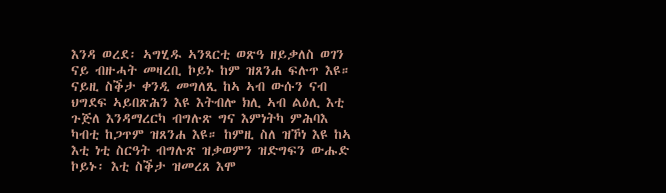እንዳ ወረደ፡ ኣግሂዱ ኣንጻርቲ ወጽዓ ዘይቃለስ ወገን ናይ ብዙሓት መዛረቢ ኮይኑ ከም ዝጸንሐ ፍሉጥ እዩ። ናይዚ ስቕታ ቀንዲ መግለጺ ከኣ ኣብ ውሱን ናብ ህግደፍ ኣይበጽሕን እዩ እትብሎ ክሊ ኣብ ልዕሊ እቲ ጉጅለ እንዳማረርካ ብግሉጽ ግና እምነትካ ምሕባእ ካብቲ ከጋጥም ዝጸንሐ እዩ። ከምዚ ስለ ዝኾነ እዩ ከኣ እቲ ነቲ ስርዓት ብግሉጽ ዝቃወምን ዝድግፍን ውሑድ ኮይኑ፡ እቲ ስቕታ ዝመረጸ እሞ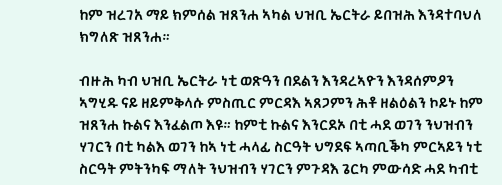ከም ዝረገአ ማይ ክምሰል ዝጸንሐ ኣካል ህዝቢ ኤርትራ ይበዝሕ እንዳተባህለ ክግለጽ ዝጸንሐ።

ብዙሕ ካብ ህዝቢ ኤርትራ ነቲ ወጽዓን በደልን እንዳረኣዮን እንዳሰምዖን ኣግሂዱ ናይ ዘይምቅላሱ ምስጢር ምርዳእ ኣጸጋምን ሕቶ ዘልዕልን ኮይኑ ከም ዝጸንሐ ኩልና እንፈልጦ እዩ። ከምቲ ኩልና እንርደኦ በቲ ሓደ ወገን ንህዝብን ሃገርን በቲ ካልእ ወገን ከኣ ነቲ ሓላፊ ስርዓት ህግደፍ ኣጣቢቕካ ምርኣይን ነቲ ስርዓት ምትንካፍ ማለት ንህዝብን ሃገርን ምጉዳእ ጌርካ ምውሳድ ሓደ ካብቲ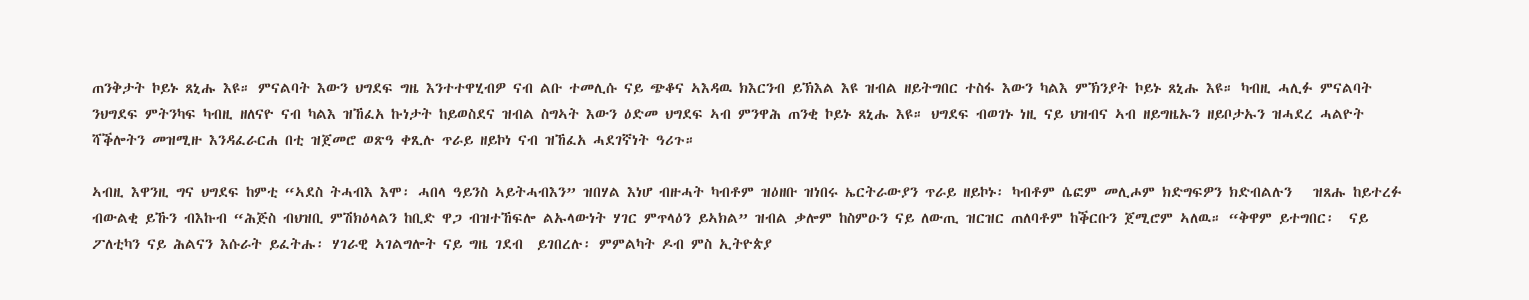ጠንቅታት ኮይኑ ጸኒሑ እዩ። ምናልባት እውን ህግደፍ ግዜ እንተተዋሂብዎ ናብ ልቡ ተመሊሱ ናይ ጭቆና ኣእዳዉ ክእርንብ ይኽእል እዩ ዝብል ዘይትግበር ተስፋ እውን ካልእ ምኽንያት ኮይኑ ጸኒሑ እዩ። ካብዚ ሓሊፉ ምናልባት ንህግደፍ ምትንካፍ ካብዚ ዘለናዮ ናብ ካልእ ዝኸፈአ ኩነታት ከይወስደና ዝብል ስግኣት እውን ዕድመ ህግደፍ ኣብ ምንዋሕ ጠንቂ ኮይኑ ጸኒሑ እዩ። ህግደፍ ብወገኑ ነዚ ናይ ህዝብና ኣብ ዘይግዜኡን ዘይቦታኡን ዝሓደረ ሓልዮት ሻቕሎትን መዝሚዙ እንዳፈራርሐ በቲ ዝጀመሮ ወጽዓ ቀጺሉ ጥራይ ዘይኮነ ናብ ዝኸፈአ ሓደገኛነት ዓሪጉ።

ኣብዚ እዋንዚ ግና ህግደፍ ከምቲ “ኣደስ ትሓብእ እሞ፡ ሓበላ ዓይንስ ኣይትሓብእን” ዝበሃል እነሆ ብዙሓት ካብቶም ዝዕዘቡ ዝነበሩ ኤርትራውያን ጥራይ ዘይኮኑ፡ ካብቶም ሴፎም መሊሖም ክድግፍዎን ክድብልሉን   ዝጸሑ ከይተረፉ ብውልቂ ይኹን ብእኩብ “ሕጅስ ብህዝቢ ምሽክዕላልን ከቢድ ዋጋ ብዝተኸፍሎ ልኡላውነት ሃገር ምጥላዕን ይኣክል” ዝብል ቃሎም ከስምዑን ናይ ለውጢ ዝርዝር ጠለባቶም ከቕርቡን ጀሚሮም ኣለዉ። “ቅዋም ይተግበር፡  ናይ ፖለቲካን ናይ ሕልናን እሱራት ይፈትሑ፡ ሃገራዊ ኣገልግሎት ናይ ግዜ ገደብ  ይገበረሉ፡ ምምልካት ዶብ ምስ ኢትዮጵያ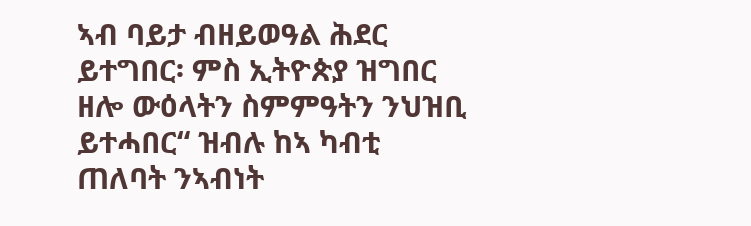ኣብ ባይታ ብዘይወዓል ሕደር ይተግበር፡ ምስ ኢትዮጵያ ዝግበር ዘሎ ውዕላትን ስምምዓትን ንህዝቢ ይተሓበር“ ዝብሉ ከኣ ካብቲ ጠለባት ንኣብነት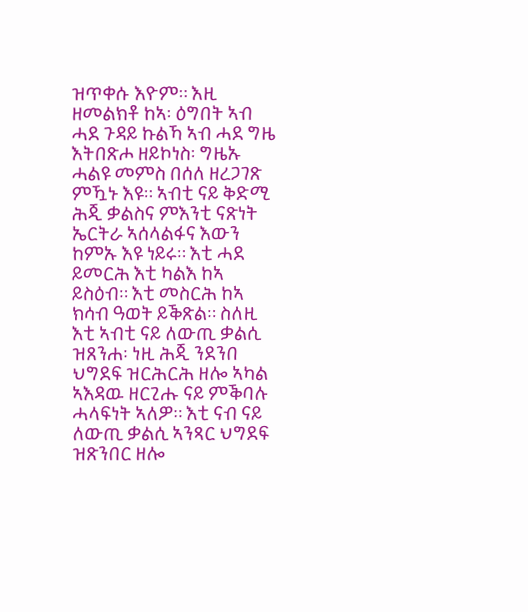ዝጥቀሱ እዮም። እዚ ዘመልክቶ ከኣ፡ ዕግበት ኣብ ሓደ ጉዳይ ኩልኻ ኣብ ሓደ ግዜ እትበጽሖ ዘይኮነስ፡ ግዜኡ ሓልዩ መምስ በሰለ ዘረጋገጽ ምዃኑ እዩ። ኣብቲ ናይ ቅድሚ ሕጂ ቃልስና ምእንቲ ናጽነት ኤርትራ ኣሰላልፋና እውን ከምኡ እዩ ነይሩ። እቲ ሓደ ይመርሕ እቲ ካልእ ከኣ ይስዕብ። እቲ መስርሕ ከኣ ክሳብ ዓወት ይቕጽል። ስለዚ እቲ ኣብቲ ናይ ለውጢ ቃልሲ ዝጸንሐ፡ ነዚ ሕጂ ንደንበ ህግደፍ ዝርሕርሕ ዘሎ ኣካል ኣእዳዉ ዘርጊሑ ናይ ምቕባሉ ሓላፍነት ኣለዎ። እቲ ናብ ናይ ለውጢ ቃልሲ ኣንጻር ህግደፍ ዝጽንበር ዘሎ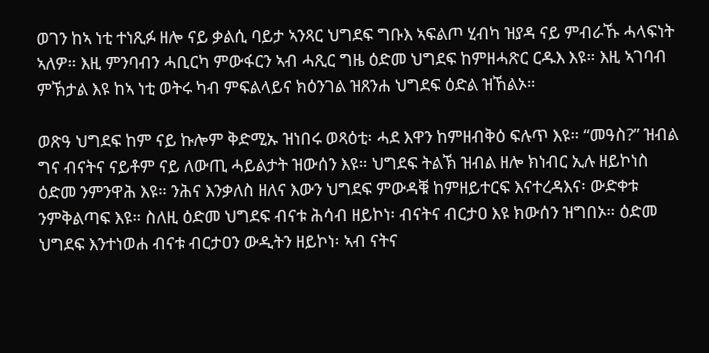ወገን ከኣ ነቲ ተነጺፉ ዘሎ ናይ ቃልሲ ባይታ ኣንጻር ህግደፍ ግቡእ ኣፍልጦ ሂብካ ዝያዳ ናይ ምብራኹ ሓላፍነት ኣለዎ። እዚ ምንባብን ሓቢርካ ምውፋርን ኣብ ሓጺር ግዜ ዕድመ ህግደፍ ከምዘሓጽር ርዱእ እዩ። እዚ ኣገባብ ምኽታል እዩ ከኣ ነቲ ወትሩ ካብ ምፍልላይና ክዕንገል ዝጸንሐ ህግደፍ ዕድል ዝኸልኦ።

ወጽዓ ህግደፍ ከም ናይ ኩሎም ቅድሚኡ ዝነበሩ ወጻዕቲ፡ ሓደ እዋን ከምዘብቅዕ ፍሉጥ እዩ። “መዓስ?” ዝብል ግና ብናትና ናይቶም ናይ ለውጢ ሓይልታት ዝውሰን እዩ። ህግደፍ ትልኽ ዝብል ዘሎ ክነብር ኢሉ ዘይኮነስ ዕድመ ንምንዋሕ እዩ። ንሕና እንቃለስ ዘለና እውን ህግደፍ ምውዳቑ ከምዘይተርፍ እናተረዳእና፡ ውድቀቱ ንምቅልጣፍ እዩ። ስለዚ ዕድመ ህግደፍ ብናቱ ሕሳብ ዘይኮነ፡ ብናትና ብርታዐ እዩ ክውሰን ዝግበኦ። ዕድመ ህግደፍ እንተነወሐ ብናቱ ብርታዐን ውዲትን ዘይኮነ፡ ኣብ ናትና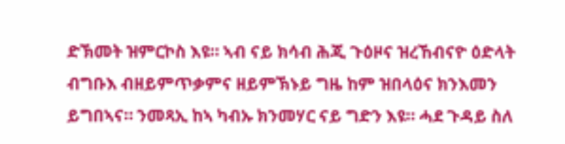ድኽመት ዝምርኮስ እዩ። ኣብ ናይ ክሳብ ሕጂ ጉዕዞና ዝረኸብናዮ ዕድላት ብግቡእ ብዘይምጥቃምና ዘይምኽኑይ ግዜ ከም ዝበላዕና ክንእመን ይግበኣና። ንመጻኢ ከኣ ካብኡ ክንመሃር ናይ ግድን እዩ። ሓደ ጉዳይ ስለ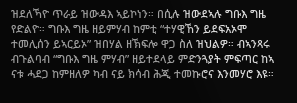ዝደለኻዮ ጥራይ ዝውዳእ ኣይኮነን። በሲሉ ዝውደኣሉ ግቡእ ግዜ የድልዮ። ግቡእ ግዜ ዘይምሃብ ከምቲ “ተሃዊኸን ይደፍአኦሞ ተመሊሰን ይኣርይኦ” ዝበሃል ዘኽፍሎ ዋጋ ስለ ዝህልዎ። ብኣንጻሩ ብጉልባብ “ግቡእ ግዜ ምሃብ” ዘይተደላይ ምድንጓያት ምፍጣር ከኣ ናቱ ሓደጋ ከምዘለዎ ካብ ናይ ክሳብ ሕጂ ተመኩሮና እንመሃሮ እዩ።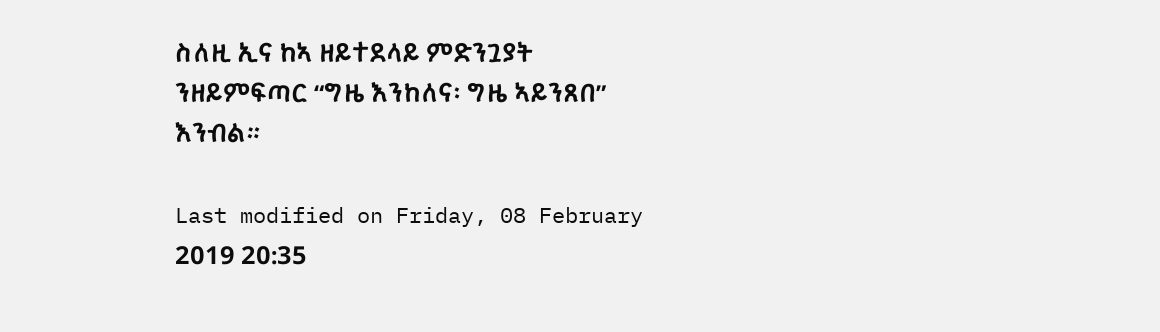ስለዚ ኢና ከኣ ዘይተደላይ ምድንጓያት ንዘይምፍጣር “ግዜ እንከለና፡ ግዜ ኣይንጸበ” እንብል።

Last modified on Friday, 08 February 2019 20:35